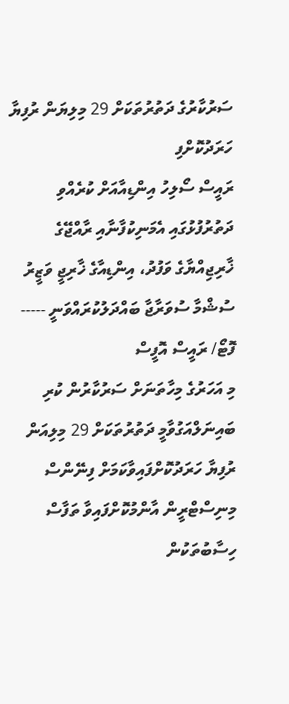ސަރުކާރުގެ ދަތުރުތަކަށް 29 މިލިޔަން ރުފިޔާ ހަރަދުކޮށްފި
ރައީސް ސޯލިހު އިންޑިއާއަށް ކުރެއްވި ދަތުރުފުޅުގައި އެމަނިކުފާނާއި ރާއްޖޭގެ ޚާރިޖިއްޔާގެ ވަފުދު، އިންޑިއާގެ ޚާރިޖީ ވަޒީރު ސުޝްމާ ސުވަރާޖާ ބައްދަލުކުރައްވަނީ ----- ފޮޓޯ/ ރައީސް އޮފީސް
މި އަހަރުގެ މިހާތަނަށް ސަރުކާރުން ކުރި ބައިނަލްއަގުވާމީ ދަތުރުތަކަށް 29 މިލިއަން ރުފިޔާ ހަރަދުކޮށްފައިވާކަމަށް ފިނޭންސް މިނިސްޓްރީން އާންމުކޮށްފައިވާ ތަފާސް ހިސާބުތަކުން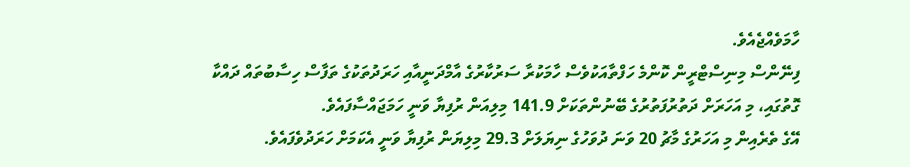ހާމަވެއްޖެއެވެ.
ފިނޭންސް މިނިސްޓްރީން ކޮންމެ ހަފްތާއަކުވެސް ހާމަކުރާ ސަރުކާރުގެ އާމްދަނީއާއި ހަރަދުތަކުގެ ތަފާސް ހިސާބުތައް ދައްކާ ގޮތުގައި، މި އަހަރަށް ދަތުރުފަތުރުގެ ބޭނުންތަކަށް 141.9 މިލިއަން ރުފިޔާ ވަނީ ހަމަޖައްސާފައެވެ.
އޭގެ ތެރެއިން މި އަހަރުގެ މާޗު 20 ވަނަ ދުވަހުގެ ނިޔަލަށް 29.3 މިލިޔަން ރުފިޔާ ވަނީ އެކަމަށް ހަރަދުވެފައެވެ.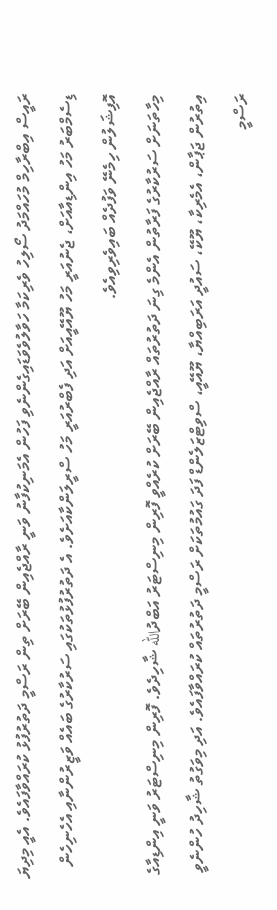ރައީސް އިބްރާހިމް މުހައްމަދު ސޯލިހު ވެރިކަމާ ހަވާލުވެވަޑައިގެންނެވި ފަހުން އެމަނިކުފާނު ވަނީ ރާއްޖެއިން ބޭރަށް ތިން ރަސްމީ ދަތުރުފުޅު ކުރައްވާފައެވެ. އެއީ މިދިޔަ ޑިސެމްބަރު މަހު އިންޑިއާއަށް، ޖެނުއަރީ މަހު ޔޫއޭއީއަށް އަދި ފެބްރުއަރީ މަހު ސްރީލަންކާއަށެވެ. އެ ދަތުރުފުޅުތަކުގައި ސަރުކާރުގެ ބައެއް ވަޒީރުންނާއި އެހެނިހެން އޮފިޝަލުން ހިމެނޭ ވަފުދެއް ބައިވެރިވިއެވެ.
މިހާތަނަށް ސަރުކާރުގެ ފަރާތުން އެންމެ ގިނަ ދަތުރުތައް ރާއްޖެއިން ބޭރަށް ކުރެއްވީ ފޮރިން މިނިސްޓަރު އަބްދުالله ޝާހިދެވެ. ފޮރިން މިނިސްޓަރު ވަނީ އިންޑިއާގެ އިތުރުން ޖަޕާން، އެމެރިކާ، ޔޫކޭ، ސައުދީ އަރަބިއްޔާ، ޔޫއޭއީ، ސްވިޓްޒަލެންޑް ފަދަ ގައުމުތަކަށް ރަސްމީ ދަތުރުތައް ކުރައްވާފައެވެ. އަދި މިވަގުތު ޝާހިދު ހުންނެވީ ރަސްމީ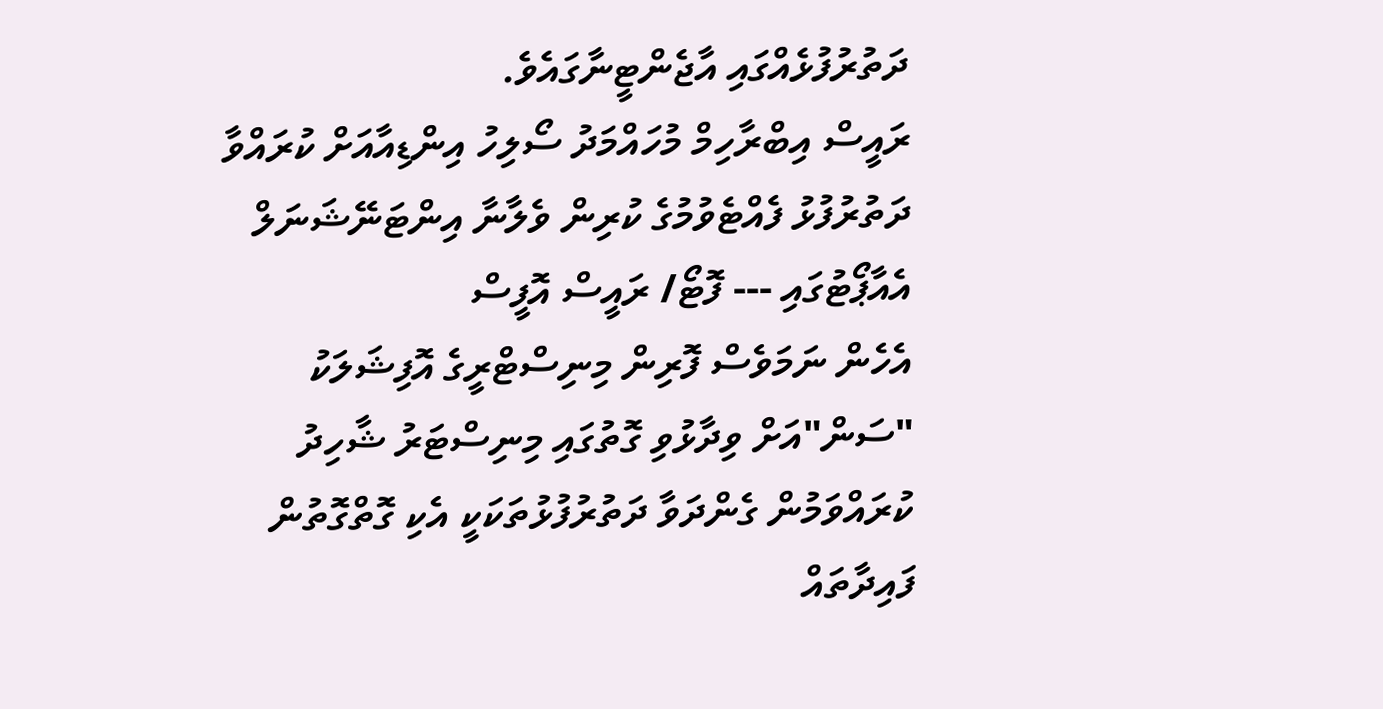ދަތުރުފުޅެއްގައި އާޖެންޓީނާގައެވެ.
ރައީސް އިބްރާހިމް މުހައްމަދު ސޯލިހު އިންޑިއާއަށް ކުރައްވާ ދަތުރުފުޅު ފެއްޓެވުމުގެ ކުރިން ވެލާނާ އިންޓަނޭޝަނަލް އެއާޕޯޓުގައި --- ފޮޓޯ/ ރައީސް އޮފީސް
އެހެން ނަމަވެސް ފޮރިން މިނިސްޓްރީގެ އޮފިޝަލަކު "ސަން"އަށް ވިދާޅުވި ގޮތުގައި މިނިސްޓަރު ޝާހިދު ކުރައްވަމުން ގެންދަވާ ދަތުރުފުޅުތަކަކީ އެކި ގޮތްގޮތުން ފައިދާތައް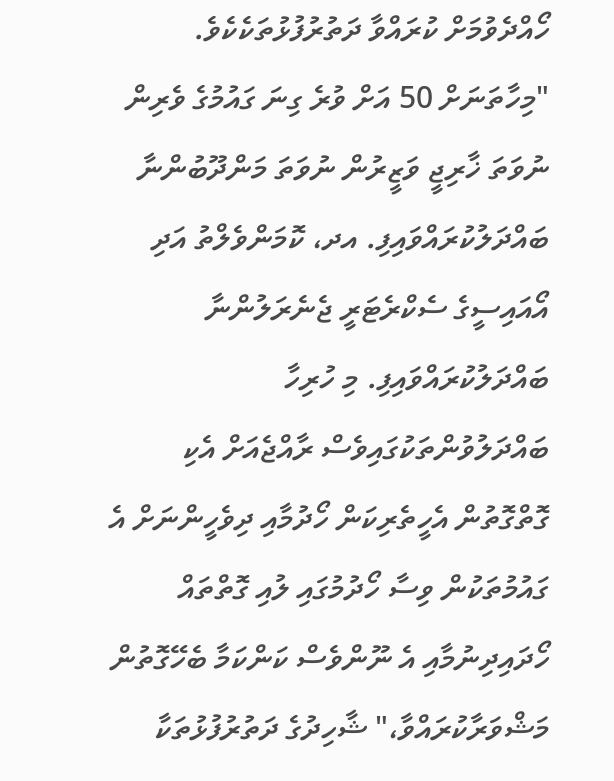ހޯއްދެވުމަށް ކުރައްވާ ދަތުރުފުޅުތަކެކެވެ.
"މިހާތަނަށް 50 އަށް ވުރެ ގިނަ ގައުމުގެ ވެރިން ނުވަތަ ޚާރިޖީ ވަޒީރުން ނުވަތަ މަންދޫބުންނާ ބައްދަލުކުރައްވައިފި. އދ، ކޮމަންވެލްތު އަދި އޯއައިސީގެ ސެކްރެޓަރީ ޖެނެރަލުންނާ ބައްދަލުކުރައްވައިފި. މި ހުރިހާ ބައްދަލުވުންތަކުގައިވެސް ރާއްޖެއަށް އެކި ގޮތްގޮތުން އެހީތެރިކަން ހޯދުމާއި ދިވެހީންނަށް އެ ގައުމުތަކުން ވިސާ ހޯދުމުގައި ލުއި ގޮތްތައް ހޯދައިދިނުމާއި އެ ނޫންވެސް ކަންކަމާ ބެހޭގޮތުން މަޝްވަރާކުރައްވާ،" ޝާހިދުގެ ދަތުރުފުޅުތަކާ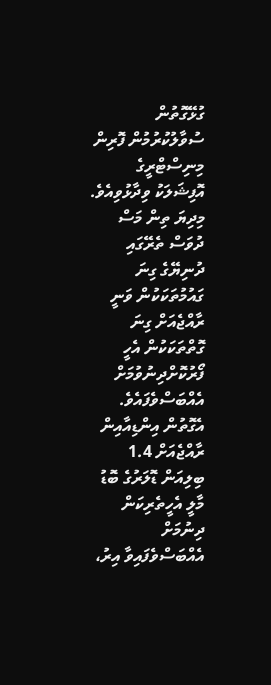ގުޅޭގޮތުން ސުވާލުކުރުމުން ފޮރިން މިނިސްޓްރީގެ އޮފިޝަލަކު ވިދާޅުވިއެވެ.
މިދިޔަ ތިން މަސް ދުވަސް ތެރޭގައި ދުނިޔޭގެ ގިނަ ގައުމުތަކަކުން ވަނީ ރާއްޖެއަށް ގިނަ ގޮތްތަކަކުން އެހީ ފޯރުކޮށްދިނުވުމަށް އެއްބަސްވެފައެވެ. އެގޮތުން އިންޑިއާއިން ރާއްޖެއަށް 1.4 ބިލިއަން ޑޮލަރުގެ ބޮޑު މާލީ އެހީތެރިކަން ދިނުމަށް އެއްބަސްވެފައިވާ އިރު،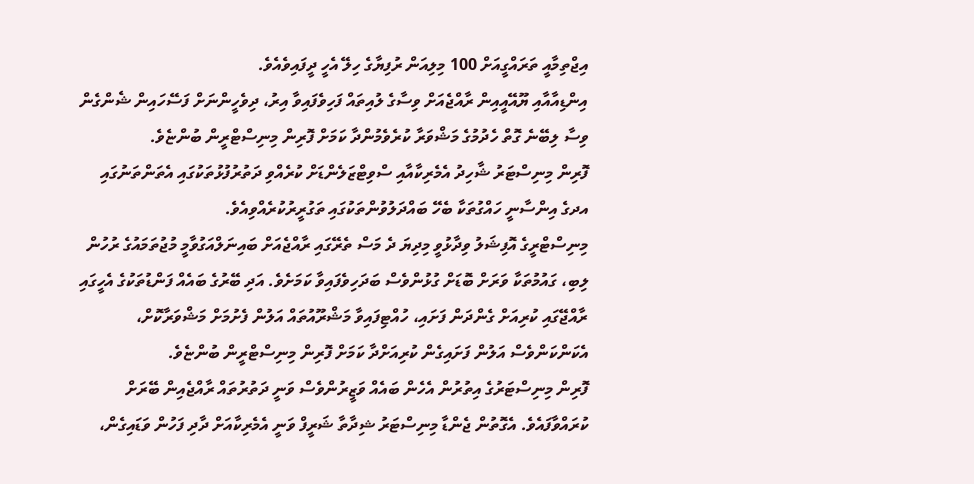އިޖްތިމާއީ ތަރައްގީއަށް 100 މިލިއަން ރުފިޔާގެ ހިލޭ އެހީ ދީފައިވެއެވެ.
އިންޑިއާއާއި ޔޫއޭއީއިން ރާއްޖެއަށް ވިސާގެ ލުއިތައް ފަހިވެފައިވާ އިރު، ދިވެހީންނަށް ފަސޭހައިން ޝެންގެން ވިސާ ލިބޭނެ ގޮތް ހެދުމުގެ މަޝްވަރާ ކުރެވެމުންދާ ކަމަށް ފޮރިން މިނިސްޓްރީން ބުންޏެވެ.
ފޮރިން މިނިސްޓަރު ޝާހިދު އެމެރިކާއާއި ސްވިޓްޒަލެންޑަށް ކުރެއްވި ދަތުރުފުޅުތަކުގައި އެތަންތަނުގައި އދގެ އިންސާނީ ހައްގުތަކާ ބެހޭ ބައްދަލުވުންތަކުގައި ތަގުރީރުކުރެއްވިއެވެ.
މިނިސްޓްރީގެ އޮފިޝަލު ވިދާޅުވީ މިދިޔަ ދެ މަސް ތެރޭގައި ރާއްޖެއަށް ބައިނަލްއަގުވާމީ މުޖުތަމައުގެ ރުހުން ލިބި، ގައުމުތަކާ ވަރަށް ބޮޑަށް ގުޅުންވެސް ބަދަހިވެފައިވާ ކަމަށެވެ. އަދި ބޭރުގެ ބައެއް ފަންޑުތަކުގެ އެހީގައި ރާއްޖޭގައި ކުރިއަށް ގެންދަން ފަށައި، ހުއްޓިފައިވާ މަޝްރޫއުތައް އަލުން ފެށުމަށް މަޝްވަރާކޮށް، އެކަންކަންވެސް އަލުން ފަށައިގެން ކުރިއަށްދާ ކަމަށް ފޮރިން މިނިސްޓްރީން ބުންޏެވެ.
ފޮރިން މިނިސްޓަރުގެ އިތުރުން އެހެން ބައެއް ވަޒީރުންވެސް ވަނީ ދަތުރުތައް ރާއްޖެއިން ބޭރަށް ކުރައްވާފައެވެ. އެގޮތުން ޖެންޑާ މިނިސްޓަރު ޝިދާތާ ޝަރީފް ވަނީ އެމެރިކާއަށް ދާދި ފަހުން ވަޑައިގެން،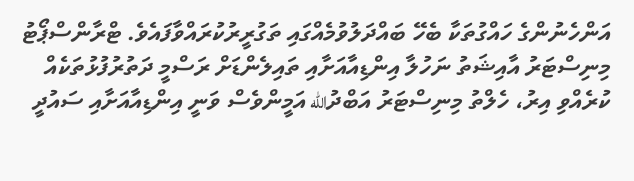އަންހެނުންގެ ހައްގުތަކާ ބެހޭ ބައްދަލުވުމެއްގައި ތަގުރީރުކުރައްވާފައެވެ. ޓްރާންސްޕޯޓު މިނިސްޓަރު އާއިޝަތު ނަހުލާ އިންޑިއާއަށާއި ތައިލެންޑަށް ރަސްމީ ދަތުރުފުޅުތަކެއް ކުރެއްވި އިރު، ހެލްތު މިނިސްޓަރު އަބްދުالله އަމީންވެސް ވަނީ އިންޑިއާއަށާއި ސައުދީ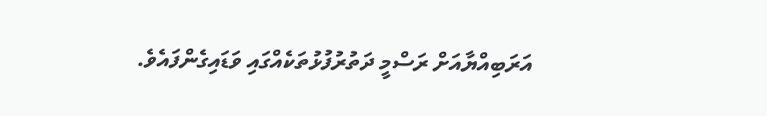އަރަބިއްޔާއަށް ރަސްމީ ދަތުރުފުޅުތަކެއްގައި ވަޑައިގެންފައެވެ.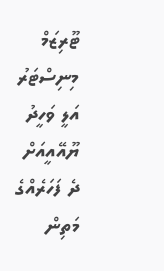ޓޫރިޒަމް މިނިސްޓަރު އަލީ ވަހީދު ޔޫއޭއީއަށް ދެ ފަހަރެއްގެ މަތިން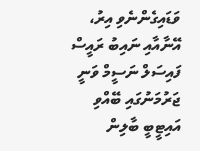ވަޑައިގެންނެވި އިރު، އޭނާއާއި ނައިބު ރައީސް ފައިސަލް ނަސީމް ވަނީ ޖަރުމަނުގައި ބޭއްވި އައިޓީބީ ބާލިން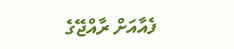ފެއާއަށް ރާއްޖޭގެ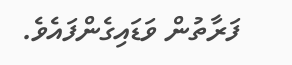ފަރާތުން ވަޑައިގެންފައެވެ.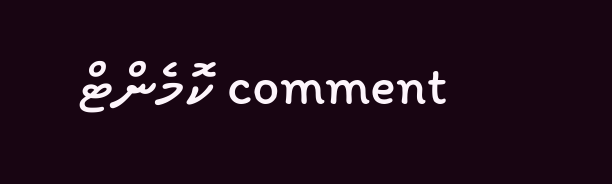comment ކޮމެންޓް